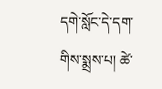དགེ་སློང་དེ་དག་གིས་སྨྲས་པ། ཚེ་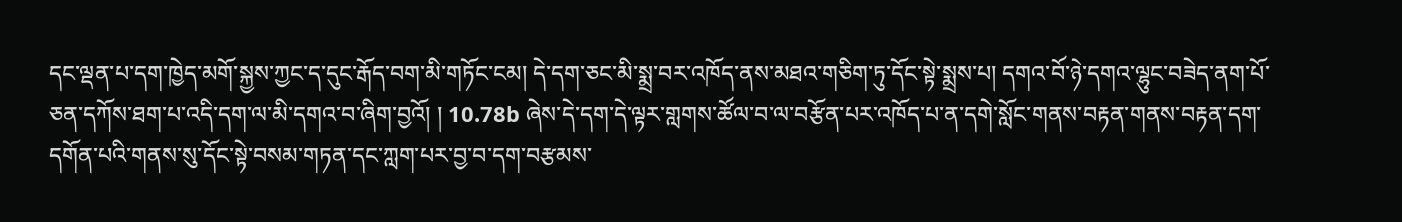དང་ལྡན་པ་དག་ཁྱེད་མགོ་སྐྱས་ཀྱང་ད་དུང་རྒོད་བག་མི་གཏོང་ངམ། དེ་དག་ཅང་མི་སྨྲ་བར་འཁོད་ནས་མཐའ་གཅིག་ཏུ་དོང་སྟེ་སྨྲས་པ། དགའ་བོ་ཉེ་དགའ་ལྷུང་བཟེད་ནག་པོ་ཅན་དཀོས་ཐག་པ་འདི་དག་ལ་མི་དགའ་བ་ཞིག་བྱའོ། ། 10.78b ཞེས་དེ་དག་དེ་ལྟར་གླགས་ཚོལ་བ་ལ་བརྩོན་པར་འཁོད་པ་ན་དགེ་སློང་གནས་བརྟན་གནས་བརྟན་དག་དགོན་པའི་གནས་སུ་དོང་སྟེ་བསམ་གཏན་དང་ཀླག་པར་བྱ་བ་དག་བརྩམས་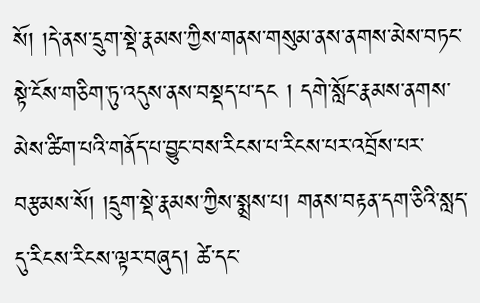སོ། །དེ་ནས་དྲུག་སྡེ་རྣམས་ཀྱིས་གནས་གསུམ་ནས་ནགས་མེས་བཏང་སྟེ་ངོས་གཅིག་ཏུ་འདུས་ནས་བསྡད་པ་དང ། དགེ་སློང་རྣམས་ནགས་མེས་ཚིག་པའི་གནོད་པ་བྱུང་བས་རིངས་པ་རིངས་པར་འབྲོས་པར་བརྩམས་སོ། །དྲུག་སྡེ་རྣམས་ཀྱིས་སྨྲས་པ། གནས་བརྟན་དག་ཅིའི་སླད་དུ་རིངས་རིངས་ལྟར་བཞུད། ཚེ་དང་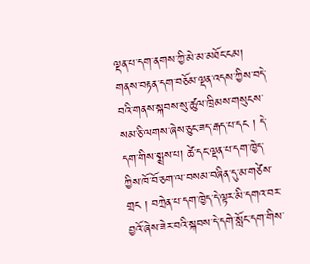ལྡན་པ་དག་ནགས་ཀྱི་མེ་མ་མཐོང་ངམ། གནས་བརྟན་དག་བཅོམ་ལྡན་འདས་ཀྱིས་བདེ་བའི་གནས་སྐབས་སུ་ཚུལ་ཁྲིམས་གསུངས་སམ་ཅི་ལགས་ཞེས་ཅུང་ཟད་རྒད་པ་དང ། དེ་དག་གིས་སྨྲས་པ། ཚེ་དང་ལྡན་པ་དག་ཁྱེད་ཀྱིས་ཁོ་བོ་ཅག་ལ་བསམ་བཞིན་དུ་མ་གཙེས་གྲང ། བཀྲེན་པ་དག་ཁྱེད་དེ་ལྟར་མི་དགའ་བར་བྱའོ་ཞེས་ཟེར་བའི་སྐབས་དེ་དགེ་སློང་དག་གིས་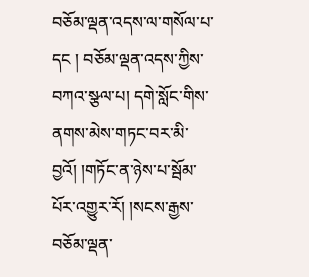བཅོམ་ལྡན་འདས་ལ་གསོལ་པ་དང ། བཅོམ་ལྡན་འདས་ཀྱིས་བཀའ་སྩལ་པ། དགེ་སློང་གིས་ནགས་མེས་གཏང་བར་མི་བྱའོ། །གཏོང་ན་ཉེས་པ་སྦོམ་པོར་འགྱུར་རོ། །སངས་རྒྱས་བཅོམ་ལྡན་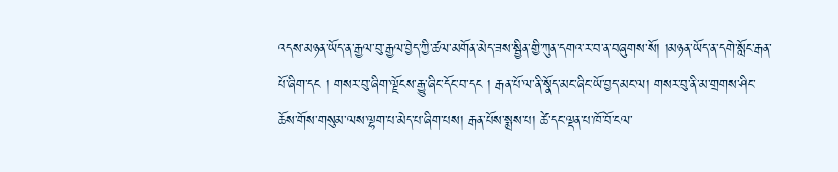འདས་མཉན་ཡོད་ན་རྒྱལ་བུ་རྒྱལ་བྱེད་ཀྱི་ཚལ་མགོན་མེད་ཟས་སྦྱིན་གྱི་ཀུན་དགའ་ར་བ་ན་བཞུགས་སོ། །མཉན་ཡོད་ན་དགེ་སློང་རྒན་པོ་ཞིག་དང ། གསར་བུ་ཞིག་ལྗོངས་རྒྱུ་ཞིང་དོང་བ་དང ། རྒན་པོ་ལ་ནི་སྣོད་མང་ཞིང་ཡོ་བྱད་མང་ལ། གསར་བུ་ནི་མ་གྲགས་ཤིང་ཆོས་གོས་གསུམ་ལས་ལྷག་པ་མེད་པ་ཞིག་པས། རྒན་པོས་སྨྲས་པ། ཚེ་དང་ལྡན་པ་ཁོ་བོ་ངལ་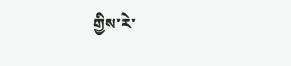གྱིས་རེ་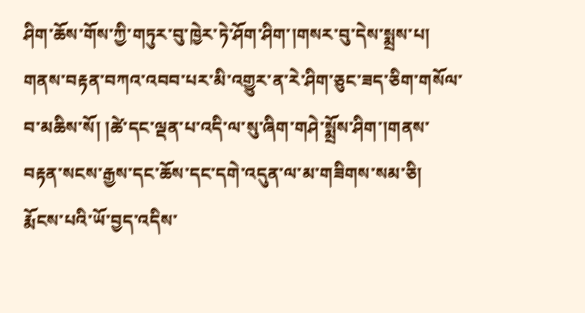ཤིག་ཆོས་གོས་ཀྱི་གཏུར་བུ་ཁྱེར་ཏེ་ཤོག་ཤིག་།གསར་བུ་དེས་སྨྲས་པ། གནས་བརྟན་བཀའ་འབབ་པར་མི་འགྱུར་ན་རེ་ཤིག་ཅུང་ཟད་ཅིག་གསོལ་བ་མཆིས་སོ། །ཚེ་དང་ལྡན་པ་འདི་ལ་སུ་ཞིག་གཤེ་སྨྲོས་ཤིག་།གནས་བརྟན་སངས་རྒྱས་དང་ཆོས་དང་དགེ་འདུན་ལ་མ་གཟིགས་སམ་ཅི། རྨོངས་པའི་ཡོ་བྱད་འདིས་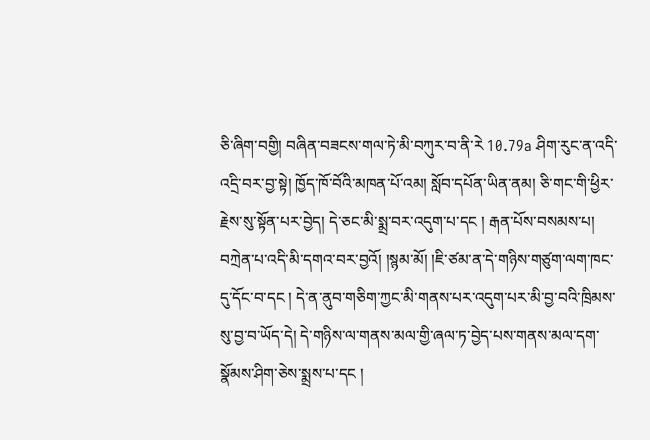ཅི་ཞིག་བགྱི། བཞིན་བཟངས་གལ་ཏེ་མི་བཀུར་བ་ནི་རེ 10.79a ཤིག་རུང་ན་འདི་འདྲི་བར་བྱ་སྟེ། ཁྱོད་ཁོ་བོའི་མཁན་པོ་འམ། སློབ་དཔོན་ཡིན་ནམ། ཅི་གང་གི་ཕྱིར་རྗེས་སུ་སྟོན་པར་བྱེད། དེ་ཅང་མི་སྨྲ་བར་འདུག་པ་དང ། རྒན་པོས་བསམས་པ། བཀྲེན་པ་འདི་མི་དགའ་བར་བྱའོ། །སྙམ་མོ། །ཇི་ཙམ་ན་དེ་གཉིས་གཙུག་ལག་ཁང་དུ་དོང་བ་དང ། དེ་ན་ནུབ་གཅིག་ཀྱང་མི་གནས་པར་འདུག་པར་མི་བྱ་བའི་ཁྲིམས་སུ་བྱ་བ་ཡོད་དེ། དེ་གཉིས་ལ་གནས་མལ་གྱི་ཞལ་ཏ་བྱེད་པས་གནས་མལ་དག་སྣོམས་ཤིག་ཅེས་སྨྲས་པ་དང །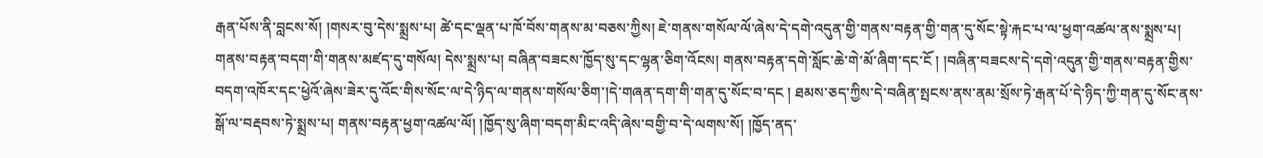རྒན་པོས་ནི་བླངས་སོ། །གསར་བུ་དེས་སྨྲས་པ། ཚེ་དང་ལྡན་པ་ཁོ་བོས་གནས་མ་བཅས་ཀྱིས། ཇེ་གནས་གསོལ་ལོ་ཞེས་དེ་དགེ་འདུན་གྱི་གནས་བརྟན་གྱི་གན་དུ་སོང་སྟེ་རྐང་པ་ལ་ཕྱག་འཚལ་ནས་སྨྲས་པ། གནས་བརྟན་བདག་གི་གནས་མཛད་དུ་གསོལ། དེས་སྨྲས་པ། བཞིན་བཟངས་ཁྱོད་སུ་དང་ལྷན་ཅིག་འོངས། གནས་བརྟན་དགེ་སློང་ཆེ་གེ་མོ་ཞིག་དང་ངོ ། །བཞིན་བཟངས་དེ་དགེ་འདུན་གྱི་གནས་བརྟན་གྱིས་བདག་འཁོར་དང་ཕྱེའོ་ཞེས་ཟེར་དུ་འོང་གིས་སོང་ལ་དེ་ཉིད་ལ་གནས་གསོལ་ཅིག་།དེ་གཞན་དག་གི་གན་དུ་སོང་བ་དང ། ཐམས་ཅད་ཀྱིས་དེ་བཞིན་སྤངས་ནས་ནམ་སྲོས་ཏེ་རྒན་པོ་དེ་ཉིད་ཀྱི་གན་དུ་སོང་ནས་སྒོ་ལ་བརྡབས་ཏེ་སྨྲས་པ། གནས་བརྟན་ཕྱག་འཚལ་ལོ། །ཁྱོད་སུ་ཞིག་བདག་མིང་འདི་ཞེས་བགྱི་བ་དེ་ལགས་སོ། །ཁྱོད་ནད་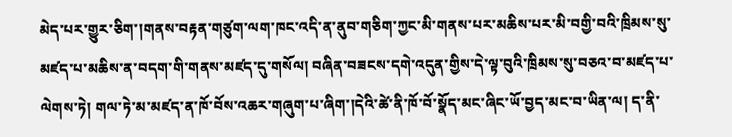མེད་པར་གྱུར་ཅིག་།གནས་བརྟན་གཙུག་ལག་ཁང་འདི་ན་ནུབ་གཅིག་ཀྱང་མི་གནས་པར་མཆིས་པར་མི་བགྱི་བའི་ཁྲིམས་སུ་མཛད་པ་མཆིས་ན་བདག་གི་གནས་མཛད་དུ་གསོལ། བཞིན་བཟངས་དགེ་འདུན་གྱིས་དེ་ལྟ་བུའི་ཁྲིམས་སུ་བཅའ་བ་མཛད་པ་ལེགས་ཏེ། གལ་ཏེ་མ་མཛད་ན་ཁོ་བོས་འཆར་གཞུག་པ་ཞིག་།དེའི་ཚེ་ནི་ཁོ་བོ་སྣོད་མང་ཞིང་ཡོ་བྱད་མང་བ་ཡིན་ལ། ད་ནི་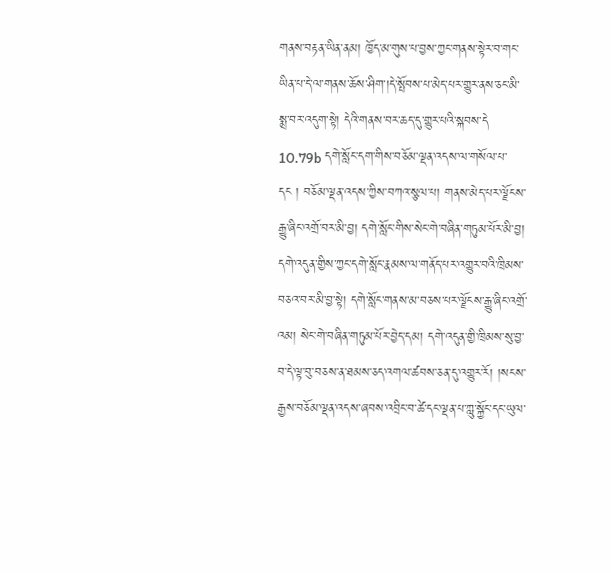གནས་བརྟན་ཡིན་ནམ། ཁྱོད་མ་གུས་པ་བྱས་ཀྱང་གནས་སྟེར་བ་གང་ཡིན་པ་དེ་ལ་གནས་ཆོས་ཤིག་།དེ་སྤོབས་པ་མེད་པར་གྱུར་ནས་ཅང་མི་སྨྲ་བར་འདུག་སྟེ། དེའི་གནས་བར་ཆད་དུ་གྱུར་པའི་སྐབས་དེ 10.79b དགེ་སློང་དག་གིས་བཅོམ་ལྡན་འདས་ལ་གསོལ་པ་དང ། བཅོམ་ལྡན་འདས་ཀྱིས་བཀའ་སྩལ་པ། གནས་མེད་པར་ལྗོངས་རྒྱུ་ཞིང་འགྲོ་བར་མི་བྱ། དགེ་སློང་གིས་སེང་གེ་བཞིན་གཏུམ་པོར་མི་བྱ། དགེ་འདུན་གྱིས་ཀྱང་དགེ་སློང་རྣམས་ལ་གནོད་པར་འགྱུར་བའི་ཁྲིམས་བཅའ་བར་མི་བྱ་སྟེ། དགེ་སློང་གནས་མ་བཅས་པར་ལྗོངས་རྒྱུ་ཞིང་འགྲོ་འམ། སེང་གེ་བཞིན་གཏུམ་པོར་བྱེད་དམ། དགེ་འདུན་གྱི་ཁྲིམས་སུ་བྱ་བ་དེ་ལྟ་བུ་བཅས་ན་ཐམས་ཅད་འགལ་ཚབས་ཅན་དུ་འགྱུར་རོ། །སངས་རྒྱས་བཅོམ་ལྡན་འདས་ཞབས་འབྲིང་བ་ཚེ་དང་ལྡན་པ་ཀླུ་སྐྱོང་དང་ཡུལ་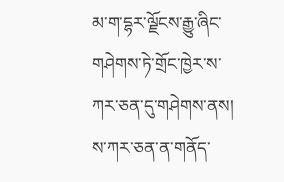མ་ག་དྷར་ལྗོངས་རྒྱུ་ཞིང་གཤེགས་ཏེ་གྲོང་ཁྱེར་ས་ཀར་ཅན་དུ་གཤེགས་ནས། ས་ཀར་ཅན་ན་གནོད་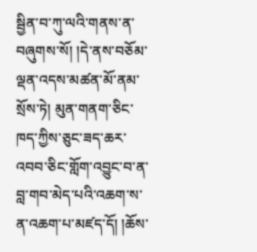སྦྱིན་བ་ཀུ་ལའི་གནས་ན་བཞུགས་སོ། །དེ་ནས་བཅོམ་ལྡན་འདས་མཚན་མོ་ནམ་སྲོས་ཏེ། མུན་གནག་ཅིང་ཁད་ཀྱིས་ཅུང་ཟད་ཆར་འབབ་ཅིང་གློག་འབྱུང་བ་ན་བླ་གབ་མེད་པའི་འཆག་ས་ན་འཆག་པ་མཛད་དོ། །ཆོས་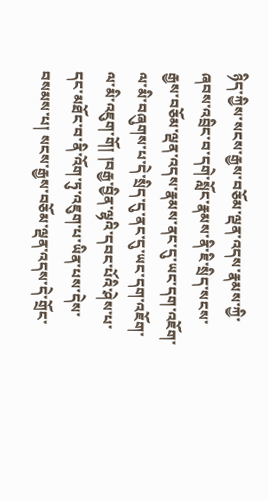ཉིད་ཀྱིས་སངས་རྒྱས་བཅོམ་ལྡན་འདས་རྣམས་ཀྱི་ཞབས་འབྲིང་བ་དགེ་སློང་རྣམས་ནི་ཇི་སྲིད་སངས་རྒྱས་བཅོམ་ལྡན་འདས་རྣམས་ནང་དུ་ཡང་དག་འཇོག་ལ་མི་བཞུགས་པ་དེ་སྲིད་དུ་ནང་དུ་ཡང་དག་འཇོག་ལ་མི་འཇུག་གོ། །བརྒྱ་བྱིན་ལྷའི་དབང་པོའི་ཤེས་པ་དང་མཐོང་བ་ནི་འོག་ཏུ་འཇུག་པ་ཡིན་པས་དེས་བསམས་པ། སངས་རྒྱས་བཅོམ་ལྡན་འདས་དེ་གྲོང་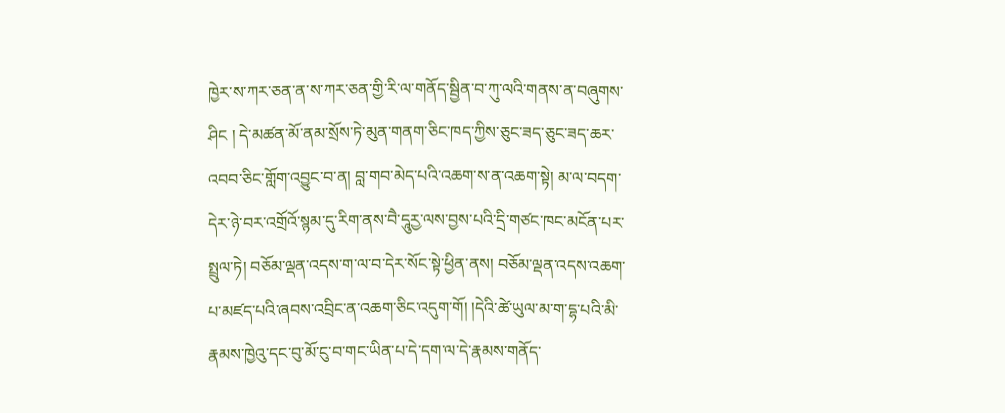ཁྱེར་ས་ཀར་ཅན་ན་ས་ཀར་ཅན་གྱི་རི་ལ་གནོད་སྦྱིན་བ་ཀུ་ལའི་གནས་ན་བཞུགས་ཤིང ། དེ་མཚན་མོ་ནམ་སྲོས་ཏེ་མུན་གནག་ཅིང་ཁད་ཀྱིས་ཅུང་ཟད་ཅུང་ཟད་ཆར་འབབ་ཅིང་གློག་འབྱུང་བ་ན། བླ་གབ་མེད་པའི་འཆག་ས་ན་འཆག་སྟེ། མ་ལ་བདག་དེར་ཉེ་བར་འགྲོའོ་སྙམ་དུ་རིག་ནས་བཻ་དཱུརྱ་ལས་བྱས་པའི་དྲི་གཙང་ཁང་མངོན་པར་སྤྲུལ་ཏེ། བཅོམ་ལྡན་འདས་ག་ལ་བ་དེར་སོང་སྟེ་ཕྱིན་ནས། བཅོམ་ལྡན་འདས་འཆག་པ་མཛད་པའི་ཞབས་འབྲིང་ན་འཆག་ཅིང་འདུག་གོ། །དེའི་ཚེ་ཡུལ་མ་ག་དྷ་པའི་མི་རྣམས་ཁྱེའུ་དང་བུ་མོ་ངུ་བ་གང་ཡིན་པ་དེ་དག་ལ་དེ་རྣམས་གནོད་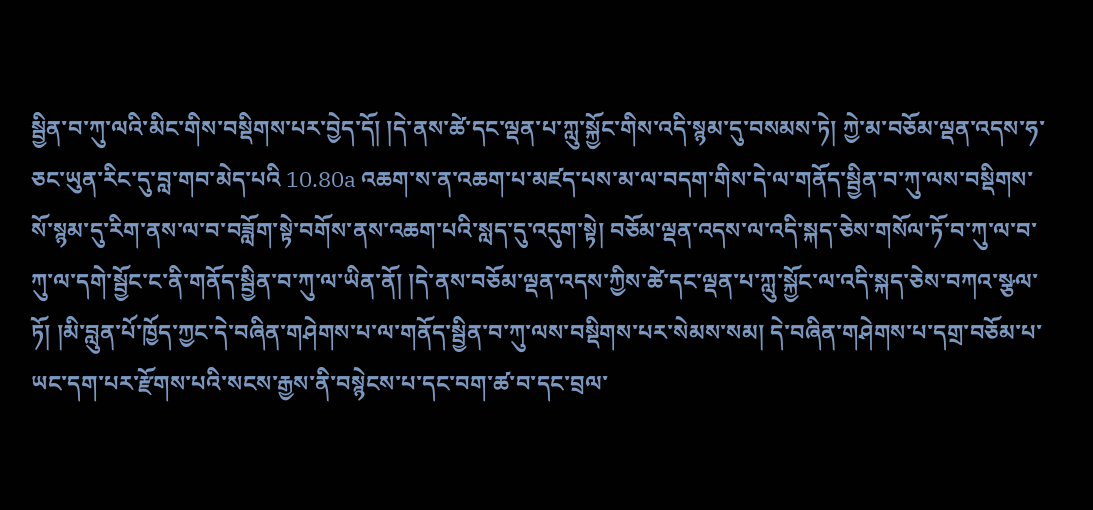སྦྱིན་བ་ཀུ་ལའི་མིང་གིས་བསྡིགས་པར་བྱེད་དོ། །དེ་ནས་ཚེ་དང་ལྡན་པ་ཀླུ་སྐྱོང་གིས་འདི་སྙམ་དུ་བསམས་ཏེ། ཀྱེ་མ་བཅོམ་ལྡན་འདས་ཧ་ཅང་ཡུན་རིང་དུ་བླ་གབ་མེད་པའི 10.80a འཆག་ས་ན་འཆག་པ་མཛད་པས་མ་ལ་བདག་གིས་དེ་ལ་གནོད་སྦྱིན་བ་ཀུ་ལས་བསྡིགས་སོ་སྙམ་དུ་རིག་ནས་ལ་བ་བཟློག་སྟེ་བགོས་ནས་འཆག་པའི་སླད་དུ་འདུག་སྟེ། བཅོམ་ལྡན་འདས་ལ་འདི་སྐད་ཅེས་གསོལ་ཏོ་བ་ཀུ་ལ་བ་ཀུ་ལ་དགེ་སྦྱོང་ང་ནི་གནོད་སྦྱིན་བ་ཀུ་ལ་ཡིན་ནོ། །དེ་ནས་བཅོམ་ལྡན་འདས་ཀྱིས་ཚེ་དང་ལྡན་པ་ཀླུ་སྐྱོང་ལ་འདི་སྐད་ཅེས་བཀའ་སྩལ་ཏོ། །མི་བླུན་པོ་ཁྱོད་ཀྱང་དེ་བཞིན་གཤེགས་པ་ལ་གནོད་སྦྱིན་བ་ཀུ་ལས་བསྡིགས་པར་སེམས་སམ། དེ་བཞིན་གཤེགས་པ་དགྲ་བཅོམ་པ་ཡང་དག་པར་རྫོགས་པའི་སངས་རྒྱས་ནི་བསྙེངས་པ་དང་བག་ཚ་བ་དང་བྲལ་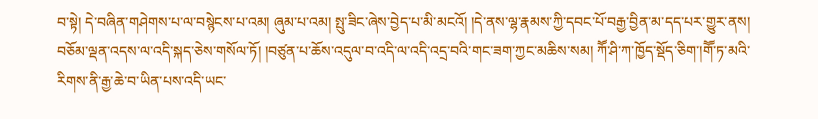བ་སྟེ། དེ་བཞིན་གཤེགས་པ་ལ་བསྙེངས་པ་འམ། ཞུམ་པ་འམ། སྤུ་ཟིང་ཞེས་བྱེད་པ་མི་མངའོ། །དེ་ནས་ལྷ་རྣམས་ཀྱི་དབང་པོ་བརྒྱ་བྱིན་མ་དད་པར་གྱུར་ནས། བཅོམ་ལྡན་འདས་ལ་འདི་སྐད་ཅེས་གསོལ་ཏོ། །བཙུན་པ་ཆོས་འདུལ་བ་འདི་ལ་འདི་འདྲ་བའི་གང་ཟག་ཀྱང་མཆིས་སམ། ཀཽ་ཤི་ཀ་ཁྱོད་སྡོད་ཅིག་།གཽ་ཏ་མའི་རིགས་ནི་རྒྱ་ཆེ་བ་ཡིན་པས་འདི་ཡང་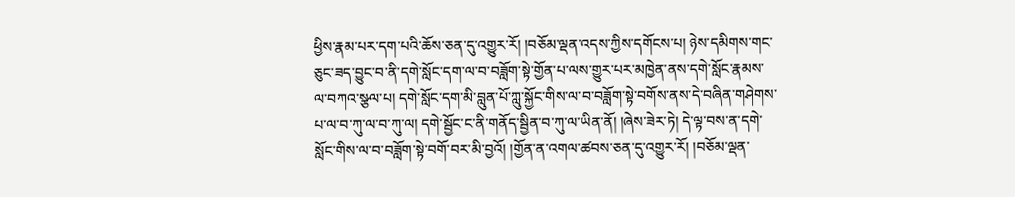ཕྱིས་རྣམ་པར་དག་པའི་ཆོས་ཅན་དུ་འགྱུར་རོ། །བཅོམ་ལྡན་འདས་ཀྱིས་དགོངས་པ། ཉེས་དམིགས་གང་ཅུང་ཟད་བྱུང་བ་ནི་དགེ་སློང་དག་ལ་བ་བཟློག་སྟེ་གྱོན་པ་ལས་གྱུར་པར་མཁྱེན་ནས་དགེ་སློང་རྣམས་ལ་བཀའ་སྩལ་པ། དགེ་སློང་དག་མི་བླུན་པོ་ཀླུ་སྐྱོང་གིས་ལ་བ་བཟློག་སྟེ་བགོས་ནས་དེ་བཞིན་གཤེགས་པ་ལ་བ་ཀུ་ལ་བ་ཀུ་ལ། དགེ་སྦྱོང་ང་ནི་གནོད་སྦྱིན་བ་ཀུ་ལ་ཡིན་ནོ། །ཞེས་ཟེར་ཏེ། དེ་ལྟ་བས་ན་དགེ་སློང་གིས་ལ་བ་བཟློག་སྟེ་བགོ་བར་མི་བྱའོ། །གྱོན་ན་འགལ་ཚབས་ཅན་དུ་འགྱུར་རོ། །བཅོམ་ལྡན་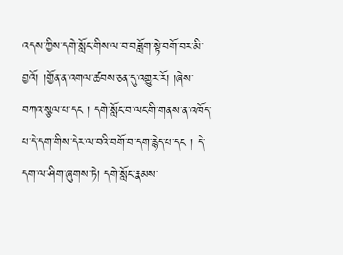འདས་ཀྱིས་དགེ་སློང་གིས་ལ་བ་བཟློག་སྟེ་བགོ་བར་མི་བྱའོ། །གྱོན་ན་འགལ་ཚབས་ཅན་དུ་འགྱུར་རོ། །ཞེས་བཀའ་སྩལ་པ་དང ། དགེ་སློང་བ་ལང་གི་གནས་ན་འཁོད་པ་དེ་དག་གིས་དེར་ལ་བའི་བགོ་བ་དག་རྙེད་པ་དང ། དེ་དག་ལ་ཤིག་ཞུགས་ཏེ། དགེ་སློང་རྣམས་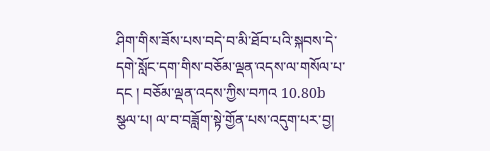ཤིག་གིས་ཟོས་པས་བདེ་བ་མི་ཐོབ་པའི་སྐབས་དེ་དགེ་སློང་དག་གིས་བཅོམ་ལྡན་འདས་ལ་གསོལ་པ་དང ། བཅོམ་ལྡན་འདས་ཀྱིས་བཀའ 10.80b སྩལ་པ། ལ་བ་བཟློག་སྟེ་གྱོན་པས་འདུག་པར་བྱ།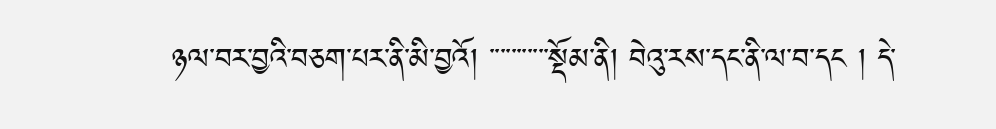ཉལ་བར་བྱའི་བཅག་པར་ནི་མི་བྱའོ། ་་་་་་་་་་་སྡོམ་ནི། བེའུ་རས་དང་ནི་ལ་བ་དང ། དེ་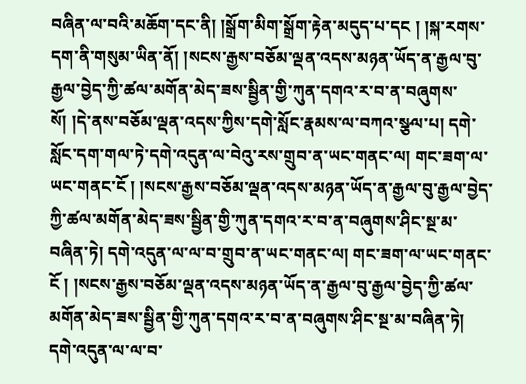བཞིན་ལ་བའི་མཆོག་དང་ནི། །སྒྲོག་མིག་སྒྲོག་རྟེན་མདུད་པ་དང ། །སྐ་རགས་དག་ནི་གསུམ་ཡིན་ནོ། །སངས་རྒྱས་བཅོམ་ལྡན་འདས་མཉན་ཡོད་ན་རྒྱལ་བུ་རྒྱལ་བྱེད་ཀྱི་ཚལ་མགོན་མེད་ཟས་སྦྱིན་གྱི་ཀུན་དགའ་ར་བ་ན་བཞུགས་སོ། །དེ་ནས་བཅོམ་ལྡན་འདས་ཀྱིས་དགེ་སློང་རྣམས་ལ་བཀའ་སྩལ་པ། དགེ་སློང་དག་གལ་ཏེ་དགེ་འདུན་ལ་བེའུ་རས་གྲུབ་ན་ཡང་གནང་ལ། གང་ཟག་ལ་ཡང་གནང་ངོ ། །སངས་རྒྱས་བཅོམ་ལྡན་འདས་མཉན་ཡོད་ན་རྒྱལ་བུ་རྒྱལ་བྱེད་ཀྱི་ཚལ་མགོན་མེད་ཟས་སྦྱིན་གྱི་ཀུན་དགའ་ར་བ་ན་བཞུགས་ཤིང་སྔ་མ་བཞིན་ཏེ། དགེ་འདུན་ལ་ལ་བ་གྲུབ་ན་ཡང་གནང་ལ། གང་ཟག་ལ་ཡང་གནང་ངོ ། །སངས་རྒྱས་བཅོམ་ལྡན་འདས་མཉན་ཡོད་ན་རྒྱལ་བུ་རྒྱལ་བྱེད་ཀྱི་ཚལ་མགོན་མེད་ཟས་སྦྱིན་གྱི་ཀུན་དགའ་ར་བ་ན་བཞུགས་ཤིང་སྔ་མ་བཞིན་ཏེ། དགེ་འདུན་ལ་ལ་བ་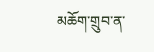མཆོག་གྲུབ་ན་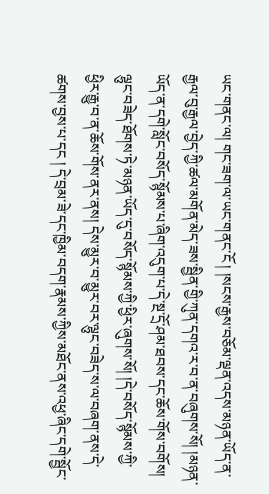ཡང་གནང་ལ། གང་ཟག་ལ་ཡང་གནང་ངོ ། །སངས་རྒྱས་བཅོམ་ལྡན་འདས་མཉན་ཡོད་ན་རྒྱལ་བུ་རྒྱལ་བྱེད་ཀྱི་ཚལ་མགོན་མེད་ཟས་སྦྱིན་གྱི་ཀུན་དགའ་ར་བ་ན་བཞུགས་སོ། །མཉན་ཡོད་ན་དགེ་སློང་བསོད་སྙོམས་པ་ཞིག་འདུག་པ་དེ་སྔ་དྲོ་ཤམ་ཐབས་དང་ཆོས་གོས་བགོས། ལྷུང་བཟེད་ཐོགས་ཏེ་མཉན་ཡོད་དུ་བསོད་སྙོམས་ཀྱི་ཕྱིར་ཞུགས་སོ། །དེ་བསོད་སྙོམས་ཀྱི་ཕྱིར་རྒྱུ་བ་ན་ཆོས་གོས་ནར་ནས། དེས་མྱུར་བ་མྱུར་བར་ལྷུང་བཟེད་ས་ལ་བཞག་ནས་དེ་ཚགས་བྱས་པ་དང ། དེ་བྲམ་ཟེ་དང་ཁྱིམ་བདག་རྣམས་ཀྱིས་མཐོང་ནས་འཕྱ་ཞིང་དགེ་སྦྱོང་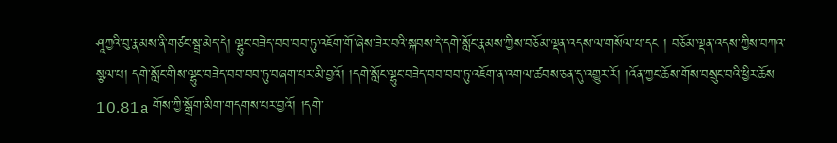ཤཱཀྱའི་བུ་རྣམས་ནི་གཙང་སྦྲ་མེད་དེ། ལྷུང་བཟེད་བབ་བབ་ཏུ་འཇོག་གོ་ཞེས་ཟེར་བའི་སྐབས་དེ་དགེ་སློང་རྣམས་ཀྱིས་བཅོམ་ལྡན་འདས་ལ་གསོལ་པ་དང ། བཅོམ་ལྡན་འདས་ཀྱིས་བཀའ་སྩལ་པ། དགེ་སློང་གིས་ལྷུང་བཟེད་བབ་བབ་ཏུ་བཞག་པར་མི་བྱའོ། །དགེ་སློང་ལྷུང་བཟེད་བབ་བབ་ཏུ་འཇོག་ན་འགལ་ཚབས་ཅན་དུ་འགྱུར་རོ། །འོན་ཀྱང་ཆོས་གོས་བསྲུང་བའི་ཕྱིར་ཆོས 10.81a གོས་ཀྱི་སྒྲོག་མིག་གདགས་པར་བྱའོ། །དགེ་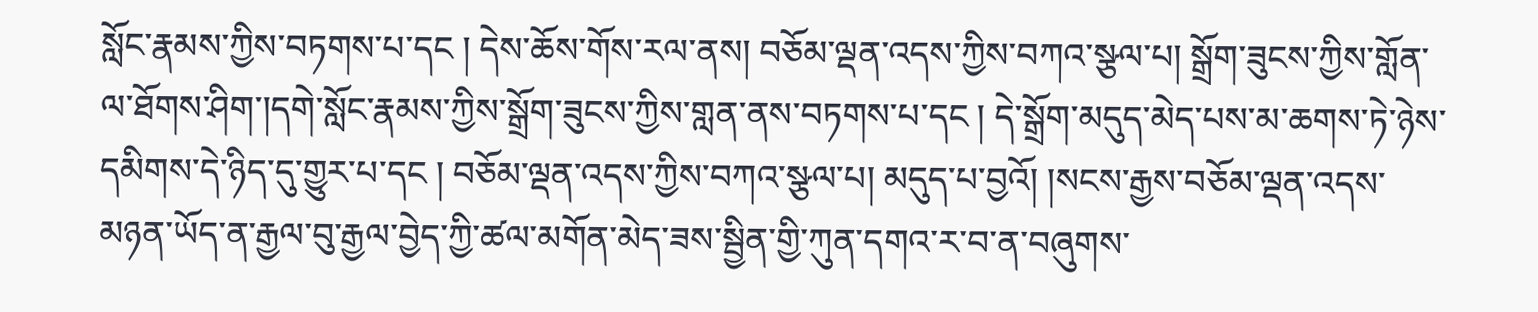སློང་རྣམས་ཀྱིས་བཏགས་པ་དང ། དེས་ཆོས་གོས་རལ་ནས། བཅོམ་ལྡན་འདས་ཀྱིས་བཀའ་སྩལ་པ། སྒྲོག་ཟུངས་ཀྱིས་གློན་ལ་ཐོགས་ཤིག་།དགེ་སློང་རྣམས་ཀྱིས་སྒྲོག་ཟུངས་ཀྱིས་གླན་ནས་བཏགས་པ་དང ། དེ་སྒྲོག་མདུད་མེད་པས་མ་ཆགས་ཏེ་ཉེས་དམིགས་དེ་ཉིད་དུ་གྱུར་པ་དང ། བཅོམ་ལྡན་འདས་ཀྱིས་བཀའ་སྩལ་པ། མདུད་པ་བྱའོ། །སངས་རྒྱས་བཅོམ་ལྡན་འདས་མཉན་ཡོད་ན་རྒྱལ་བུ་རྒྱལ་བྱེད་ཀྱི་ཚལ་མགོན་མེད་ཟས་སྦྱིན་གྱི་ཀུན་དགའ་ར་བ་ན་བཞུགས་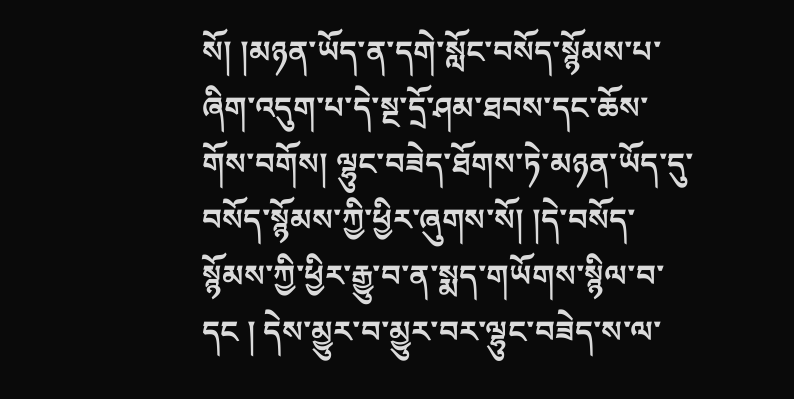སོ། །མཉན་ཡོད་ན་དགེ་སློང་བསོད་སྙོམས་པ་ཞིག་འདུག་པ་དེ་སྔ་དྲོ་ཤམ་ཐབས་དང་ཆོས་གོས་བགོས། ལྷུང་བཟེད་ཐོགས་ཏེ་མཉན་ཡོད་དུ་བསོད་སྙོམས་ཀྱི་ཕྱིར་ཞུགས་སོ། །དེ་བསོད་སྙོམས་ཀྱི་ཕྱིར་རྒྱུ་བ་ན་སྨད་གཡོགས་སྙིལ་བ་དང ། དེས་མྱུར་བ་མྱུར་བར་ལྷུང་བཟེད་ས་ལ་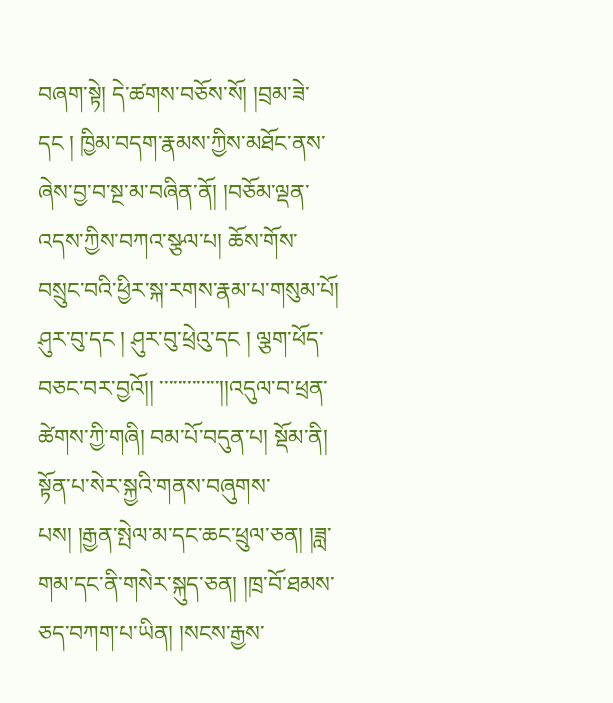བཞག་སྟེ། དེ་ཚགས་བཅོས་སོ། །བྲམ་ཟེ་དང ། ཁྱིམ་བདག་རྣམས་ཀྱིས་མཐོང་ནས་ཞེས་བྱ་བ་སྔ་མ་བཞིན་ནོ། །བཅོམ་ལྡན་འདས་ཀྱིས་བཀའ་སྩལ་པ། ཆོས་གོས་བསྲུང་བའི་ཕྱིར་སྐ་རགས་རྣམ་པ་གསུམ་པོ། ཤུར་བུ་དང ། ཤུར་བུ་ཕྲེའུ་དང ། ལྕག་ཕོད་བཅང་བར་བྱའོ།། ་་་་་་་་་་་་་།།འདུལ་བ་ཕྲན་ཚེགས་ཀྱི་གཞི། བམ་པོ་བདུན་པ། སྡོམ་ནི། སྟོན་པ་སེར་སྐྱའི་གནས་བཞུགས་པས། །རྒྱན་སྤེལ་མ་དང་ཆང་ཕྲུལ་ཅན། །ཟླ་གམ་དང་ནི་གསེར་སྐུད་ཅན། །ཁྲ་བོ་ཐམས་ཅད་བཀག་པ་ཡིན། །སངས་རྒྱས་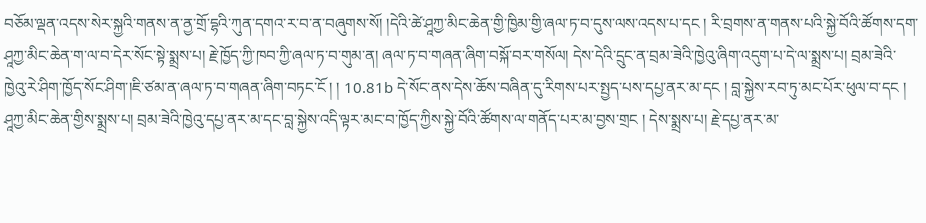བཅོམ་ལྡན་འདས་སེར་སྐྱའི་གནས་ན་ནྱ་གྲོ་དྷའི་ཀུན་དགའ་ར་བ་ན་བཞུགས་སོ། །དེའི་ཚེ་ཤཱཀྱ་མིང་ཆེན་གྱི་ཁྱིམ་གྱི་ཞལ་ཏ་བ་དུས་ལས་འདས་པ་དང ། རི་བྲགས་ན་གནས་པའི་སྐྱེ་བོའི་ཚོགས་དག་ཤཱཀྱ་མིང་ཆེན་ག་ལ་བ་དེར་སོང་སྟེ་སྨྲས་པ། རྗེ་ཁྱོད་ཀྱི་ཁབ་ཀྱི་ཞལ་ཏ་བ་གུམ་ན། ཞལ་ཏ་བ་གཞན་ཞིག་བསྐོ་བར་གསོལ། དེས་དེའི་དྲུང་ན་བྲམ་ཟེའི་ཁྱེའུ་ཞིག་འདུག་པ་དེ་ལ་སྨྲས་པ། བྲམ་ཟེའི་ཁྱེའུ་རེ་ཤིག་ཁྱོད་སོང་ཤིག་།ཇི་ཙམ་ན་ཞལ་ཏ་བ་གཞན་ཞིག་བཏང་ངོ ། ། 10.81b དེ་སོང་ནས་དེས་ཆོས་བཞིན་དུ་རིགས་པར་སྤྱད་པས་དཔྱ་ནར་མ་དང ། བླ་སྐྱེས་རབ་ཏུ་མང་པོར་ཕུལ་བ་དང ། ཤཱཀྱ་མིང་ཆེན་གྱིས་སྨྲས་པ། བྲམ་ཟེའི་ཁྱེའུ་དཔྱ་ནར་མ་དང་བླ་སྐྱེས་འདི་ལྟར་མང་བ་ཁྱོད་ཀྱིས་སྐྱེ་བོའི་ཚོགས་ལ་གནོད་པར་མ་བྱས་གྲང ། དེས་སྨྲས་པ། རྗེ་དཔྱ་ནར་མ་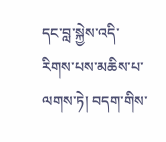དང་བླ་སྐྱེས་འདི་རིགས་པས་མཆིས་པ་ལགས་ཏེ། བདག་གིས་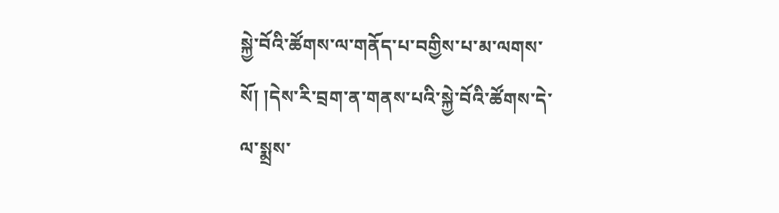སྐྱེ་བོའི་ཚོགས་ལ་གནོད་པ་བགྱིས་པ་མ་ལགས་སོ། །དེས་རི་བྲག་ན་གནས་པའི་སྐྱེ་བོའི་ཚོགས་དེ་ལ་སྨྲས་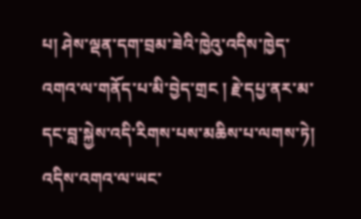པ། ཤེས་ལྡན་དག་བྲམ་ཟེའི་ཁྱེའུ་འདིས་ཁྱེད་འགའ་ལ་གནོད་པ་མི་བྱེད་གྲང ། རྗེ་དཔྱ་ནར་མ་དང་བླ་སྐྱེས་འདི་རིགས་པས་མཆིས་པ་ལགས་ཏེ། འདིས་འགའ་ལ་ཡང་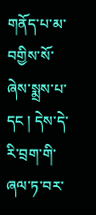གནོད་པ་མ་བགྱིས་སོ་ཞེས་སྨྲས་པ་དང ། དེས་དེ་རི་བྲག་གི་ཞལ་ཏ་བར་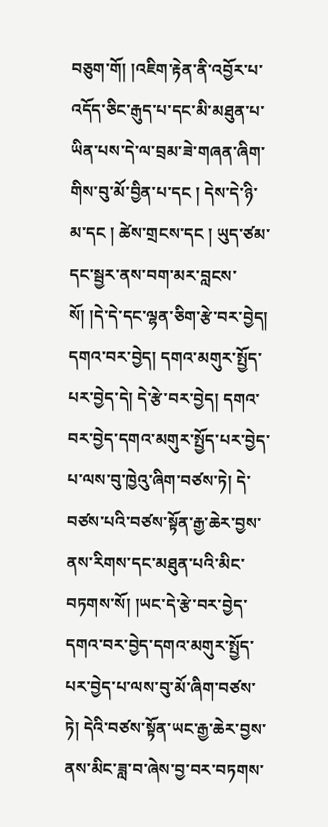བཅུག་གོ། །འཇིག་རྟེན་ནི་འབྱོར་པ་འདོད་ཅིང་རྒུད་པ་དང་མི་མཐུན་པ་ཡིན་པས་དེ་ལ་བྲམ་ཟེ་གཞན་ཞིག་གིས་བུ་མོ་བྱིན་པ་དང ། དེས་དེ་ཉི་མ་དང ། ཚེས་གྲངས་དང ། ཡུད་ཙམ་དང་སྦྱར་ནས་བག་མར་བླངས་སོ། །དེ་དེ་དང་ལྷན་ཅིག་རྩེ་བར་བྱེད། དགའ་བར་བྱེད། དགའ་མགུར་སྤྱོད་པར་བྱེད་དེ། དེ་རྩེ་བར་བྱེད། དགའ་བར་བྱེད་དགའ་མགུར་སྤྱོད་པར་བྱེད་པ་ལས་བུ་ཁྱེའུ་ཞིག་བཙས་ཏེ། དེ་བཙས་པའི་བཙས་སྟོན་རྒྱ་ཆེར་བྱས་ནས་རིགས་དང་མཐུན་པའི་མིང་བཏགས་སོ། །ཡང་དེ་རྩེ་བར་བྱེད་དགའ་བར་བྱེད་དགའ་མགུར་སྤྱོད་པར་བྱེད་པ་ལས་བུ་མོ་ཞིག་བཙས་ཏེ། དེའི་བཙས་སྟོན་ཡང་རྒྱ་ཆེར་བྱས་ནས་མིང་ཟླ་བ་ཞེས་བྱ་བར་བཏགས་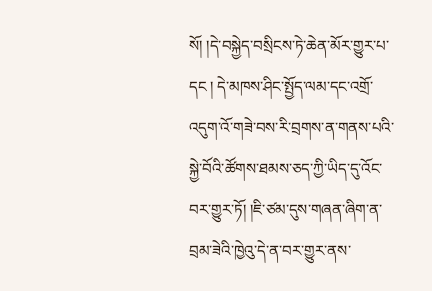སོ། །དེ་བསྐྱེད་བསྲིངས་ཏེ་ཆེན་མོར་གྱུར་པ་དང ། དེ་མཁས་ཤིང་སྤྱོད་ལམ་དང་འགྲོ་འདུག་འོ་གཟེ་བས་རི་བྲགས་ན་གནས་པའི་སྐྱེ་བོའི་ཚོགས་ཐམས་ཅད་ཀྱི་ཡིད་དུ་འོང་བར་གྱུར་ཏོ། །ཇི་ཙམ་དུས་གཞན་ཞིག་ན་བྲམ་ཟེའི་ཁྱེའུ་དེ་ན་བར་གྱུར་ནས་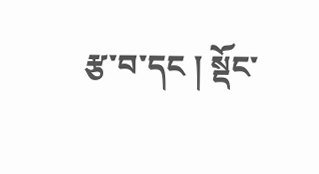རྩ་བ་དང ། སྡོང་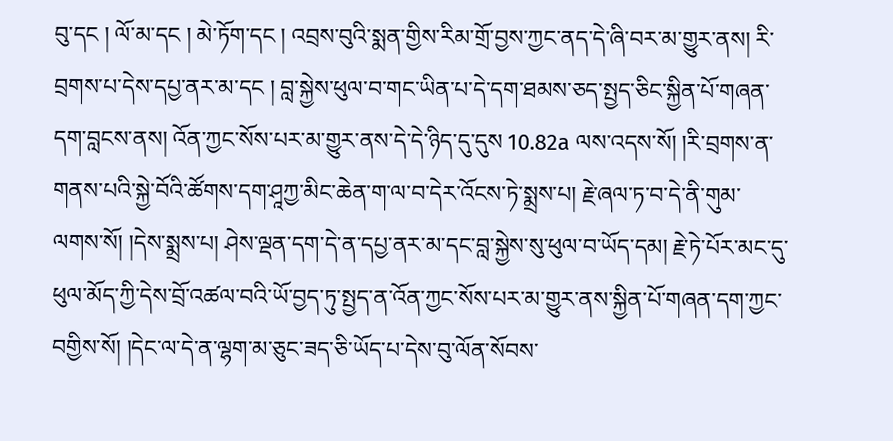བུ་དང ། ལོ་མ་དང ། མེ་ཏོག་དང ། འབྲས་བུའི་སྨན་གྱིས་རིམ་གྲོ་བྱས་ཀྱང་ནད་དེ་ཞི་བར་མ་གྱུར་ནས། རི་བྲགས་པ་དེས་དཔྱ་ནར་མ་དང ། བླ་སྐྱེས་ཕུལ་བ་གང་ཡིན་པ་དེ་དག་ཐམས་ཅད་སྤྱད་ཅིང་སྐྱིན་པོ་གཞན་དག་བླངས་ནས། འོན་ཀྱང་སོས་པར་མ་གྱུར་ནས་དེ་དེ་ཉིད་དུ་དུས 10.82a ལས་འདས་སོ། །རི་བྲགས་ན་གནས་པའི་སྐྱེ་བོའི་ཚོགས་དག་ཤཱཀྱ་མིང་ཆེན་ག་ལ་བ་དེར་འོངས་ཏེ་སྨྲས་པ། རྗེ་ཞལ་ཏ་བ་དེ་ནི་གུམ་ལགས་སོ། །དེས་སྨྲས་པ། ཤེས་ལྡན་དག་དེ་ན་དཔྱ་ནར་མ་དང་བླ་སྐྱེས་སུ་ཕུལ་བ་ཡོད་དམ། རྗེ་ཏེ་པོར་མང་དུ་ཕུལ་མོད་ཀྱི་དེས་བྲོ་འཚལ་བའི་ཡོ་བྱད་ཏུ་སྤྱད་ན་འོན་ཀྱང་སོས་པར་མ་གྱུར་ནས་སྐྱིན་པོ་གཞན་དག་ཀྱང་བགྱིས་སོ། །དེང་ལ་དེ་ན་ལྷག་མ་ཅུང་ཟད་ཅི་ཡོད་པ་དེས་བུ་ལོན་སོབས་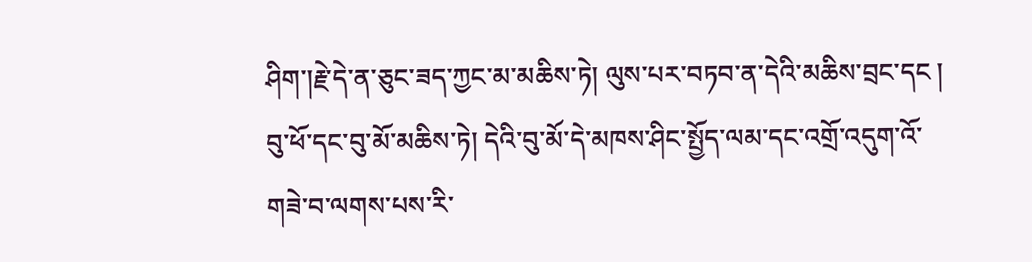ཤིག་།རྗེ་དེ་ན་ཅུང་ཟད་ཀྱང་མ་མཆིས་ཏེ། ལུས་པར་བཏབ་ན་དེའི་མཆིས་བྲང་དང ། བུ་ཕོ་དང་བུ་མོ་མཆིས་ཏེ། དེའི་བུ་མོ་དེ་མཁས་ཤིང་སྤྱོད་ལམ་དང་འགྲོ་འདུག་འོ་གཟེ་བ་ལགས་པས་རི་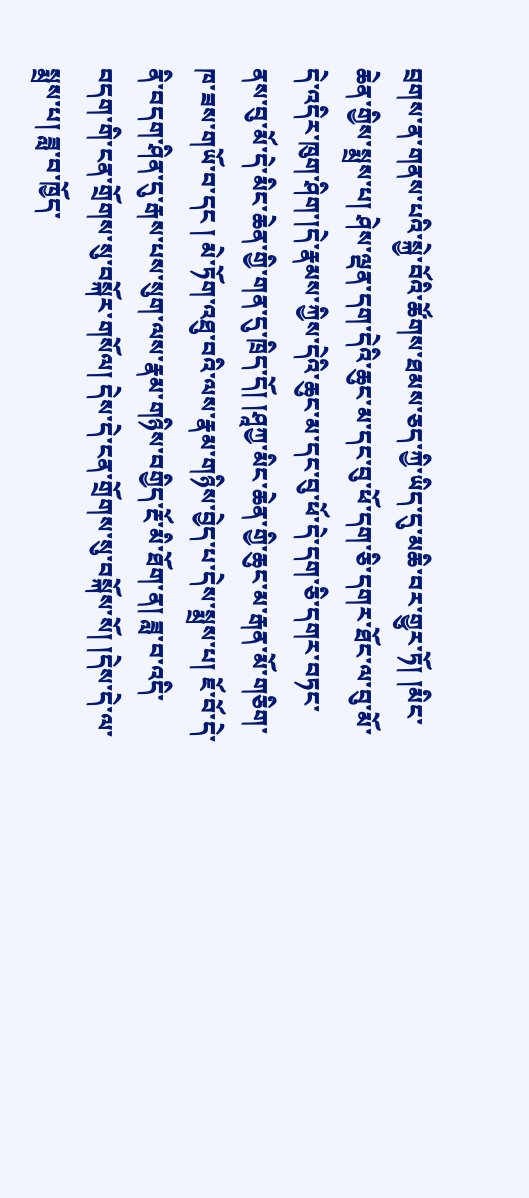བྲགས་ན་གནས་པའི་སྐྱེ་བོའི་ཚོགས་ཐམས་ཅད་ཀྱི་ཡིད་དུ་མཆི་བར་གྱུར་ཏོ། །མིང་ཆེན་གྱིས་སྨྲས་པ། ཤེས་ལྡན་དག་དེའི་ཆུང་མ་དང་བུ་ཕོ་དག་ཅི་དགར་ཐོང་ལ་བུ་མོ་དེ་འདིར་ཁུག་ཤིག་།དེ་རྣམས་ཀྱིས་དེའི་ཆུང་མ་དང་བུ་ཕོ་དེ་དག་ཅི་དགར་བཏང་ནས་བུ་མོ་དེ་མིང་ཆེན་གྱི་གན་དུ་ཁྲིད་དོ། །ཤཱཀྱ་མིང་ཆེན་གྱི་ཆུང་མ་རྒན་མོ་གཅིག་ཁ་ཟས་གཡོ་བ་དང ། མེ་ཏོག་འཐུ་བའི་ལས་རྣམ་གཉིས་བྱེད་པ་དེས་སྨྲས་པ། ཇོ་བོ་དེ་ནི་བདག་ཤིན་དུ་རྒས་པས་སུག་ལས་རྣམ་གཉིས་བགྱིད་རྔོ་མི་ཐོག་ན། ཟླ་བ་འདི་བདག་གི་ངན་གྲོགས་སུ་བསྐོར་གསོལ། དེས་དེ་ངན་གྲོགས་སུ་བསྐོས་སོ། །དེས་དེ་ལ་སྨྲས་པ། ཟླ་བ་ཁྱོད་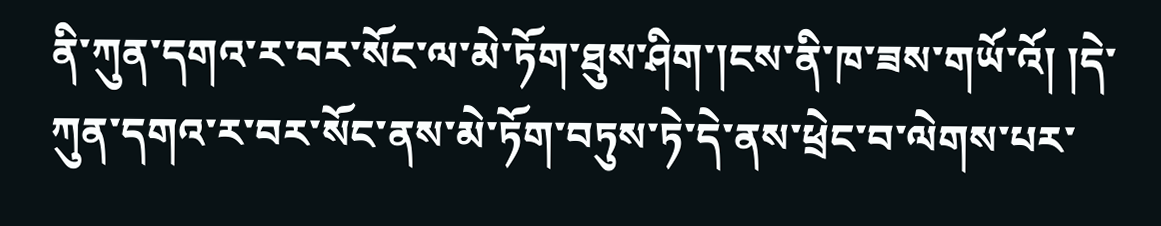ནི་ཀུན་དགའ་ར་བར་སོང་ལ་མེ་ཏོག་ཐུས་ཤིག་།ངས་ནི་ཁ་ཟས་གཡོ་འོ། །དེ་ཀུན་དགའ་ར་བར་སོང་ནས་མེ་ཏོག་བཏུས་ཏེ་དེ་ནས་ཕྲེང་བ་ལེགས་པར་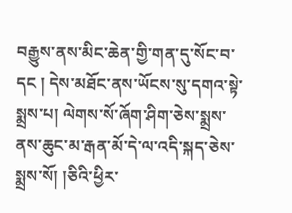བརྒྱུས་ནས་མིང་ཆེན་གྱི་གན་དུ་སོང་བ་དང ། དེས་མཐོང་ནས་ཡོངས་སུ་དགའ་སྟེ་སྨྲས་པ། ལེགས་སོ་ཞོག་ཤིག་ཅེས་སྨྲས་ནས་ཆུང་མ་རྒན་མོ་དེ་ལ་འདི་སྐད་ཅེས་སྨྲས་སོ། །ཅིའི་ཕྱིར་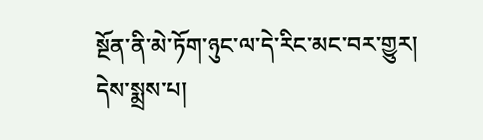སྔོན་ནི་མེ་ཏོག་ཉུང་ལ་དེ་རིང་མང་བར་གྱུར། དེས་སྨྲས་པ།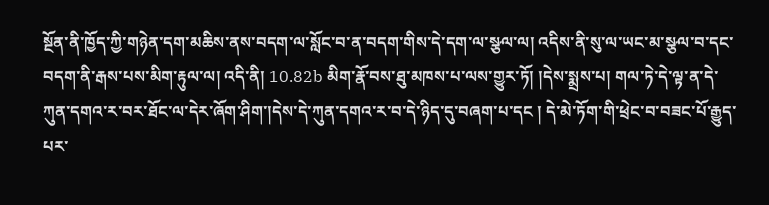སྔོན་ནི་ཁྱོད་ཀྱི་གཉེན་དག་མཆིས་ནས་བདག་ལ་སློང་བ་ན་བདག་གིས་དེ་དག་ལ་སྩལ་ལ། འདིས་ནི་སུ་ལ་ཡང་མ་སྩལ་བ་དང་བདག་ནི་རྒས་པས་མིག་རྟུལ་ལ། འདི་ནི། 10.82b མིག་རྣོ་བས་ཐུ་མཁས་པ་ལས་གྱུར་ཏོ། །དེས་སྨྲས་པ། གལ་ཏེ་དེ་ལྟ་ན་དེ་ཀུན་དགའ་ར་བར་ཐོང་ལ་དེར་ཞོག་ཤིག་།དེས་དེ་ཀུན་དགའ་ར་བ་དེ་ཉིད་དུ་བཞག་པ་དང ། དེ་མེ་ཏོག་གི་ཕྲེང་བ་བཟང་པོ་རྒྱུད་པར་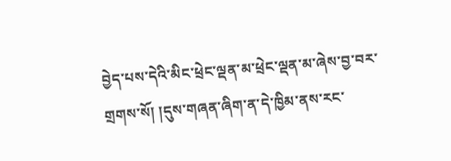བྱེད་པས་དེའི་མིང་ཕྲེང་ལྡན་མ་ཕྲེང་ལྡན་མ་ཞེས་བྱ་བར་གྲགས་སོ། །དུས་གཞན་ཞིག་ན་དེ་ཁྱིམ་ནས་རང་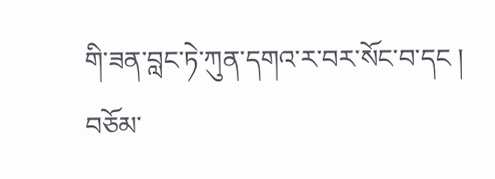གི་ཟན་བླང་ཏེ་ཀུན་དགའ་ར་བར་སོང་བ་དང ། བཅོམ་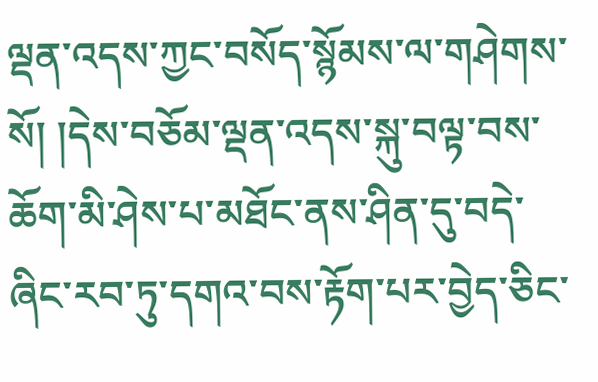ལྡན་འདས་ཀྱང་བསོད་སྙོམས་ལ་གཤེགས་སོ། །དེས་བཅོམ་ལྡན་འདས་སྐུ་བལྟ་བས་ཆོག་མི་ཤེས་པ་མཐོང་ནས་ཤིན་དུ་བདེ་ཞིང་རབ་ཏུ་དགའ་བས་རྟོག་པར་བྱེད་ཅིང་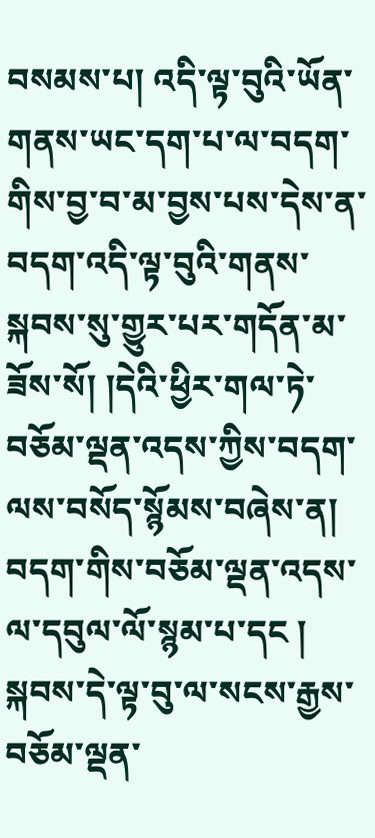བསམས་པ། འདི་ལྟ་བུའི་ཡོན་གནས་ཡང་དག་པ་ལ་བདག་གིས་བྱ་བ་མ་བྱས་པས་དེས་ན་བདག་འདི་ལྟ་བུའི་གནས་སྐབས་སུ་གྱུར་པར་གདོན་མ་ཟོས་སོ། །དེའི་ཕྱིར་གལ་ཏེ་བཅོམ་ལྡན་འདས་ཀྱིས་བདག་ལས་བསོད་སྙོམས་བཞེས་ན། བདག་གིས་བཅོམ་ལྡན་འདས་ལ་དབུལ་ལོ་སྙམ་པ་དང ། སྐབས་དེ་ལྟ་བུ་ལ་སངས་རྒྱས་བཅོམ་ལྡན་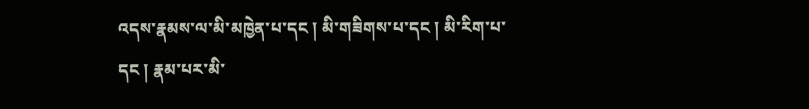འདས་རྣམས་ལ་མི་མཁྱེན་པ་དང ། མི་གཟིགས་པ་དང ། མི་རིག་པ་དང ། རྣམ་པར་མི་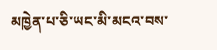མཁྱེན་པ་ཅི་ཡང་མི་མངའ་བས་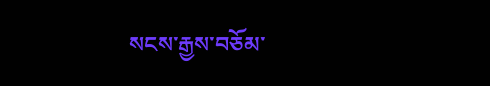སངས་རྒྱས་བཅོམ་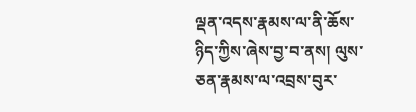ལྡན་འདས་རྣམས་ལ་ནི་ཆོས་ཉིད་ཀྱིས་ཞེས་བྱ་བ་ནས། ལུས་ཅན་རྣམས་ལ་འབྲས་བུར་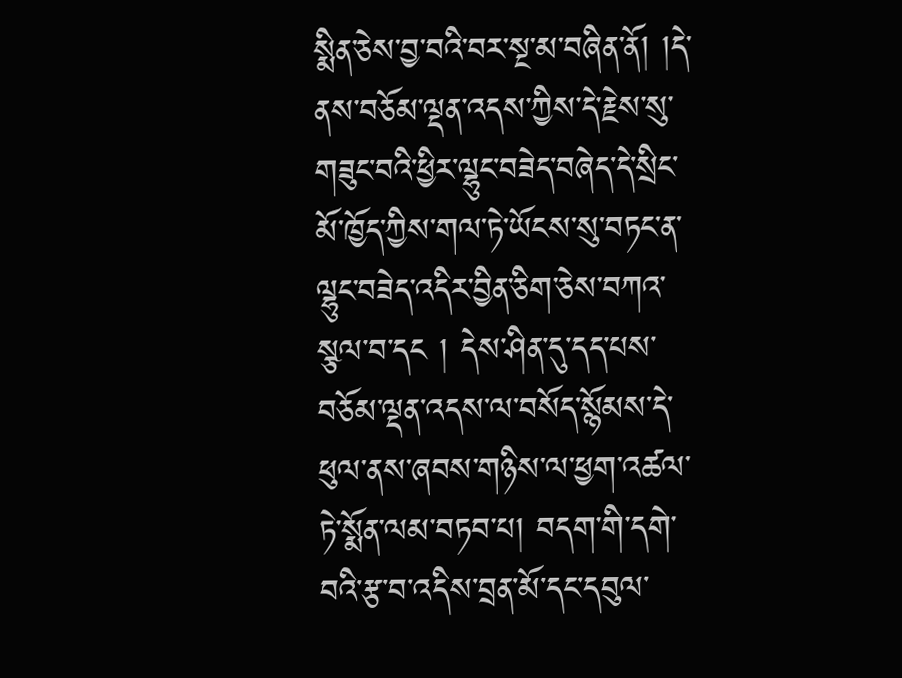སྨིན་ཅེས་བྱ་བའི་བར་སྔ་མ་བཞིན་ནོ། །དེ་ནས་བཅོམ་ལྡན་འདས་ཀྱིས་དེ་རྗེས་སུ་གཟུང་བའི་ཕྱིར་ལྷུང་བཟེད་བཞེད་དེ་སྲིང་མོ་ཁྱོད་ཀྱིས་གལ་ཏེ་ཡོངས་སུ་བཏང་ན་ལྷུང་བཟེད་འདིར་བྱིན་ཅིག་ཅེས་བཀའ་སྩལ་བ་དང ། དེས་ཤིན་དུ་དད་པས་བཅོམ་ལྡན་འདས་ལ་བསོད་སྙོམས་དེ་ཕུལ་ནས་ཞབས་གཉིས་ལ་ཕྱག་འཚལ་ཏེ་སྨོན་ལམ་བཏབ་པ། བདག་གི་དགེ་བའི་རྩ་བ་འདིས་བྲན་མོ་དང་དབུལ་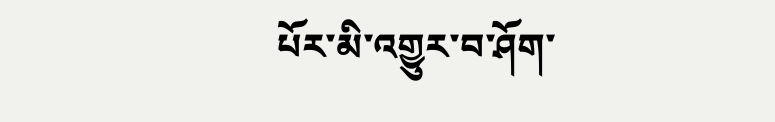པོར་མི་འགྱུར་བ་ཤོག་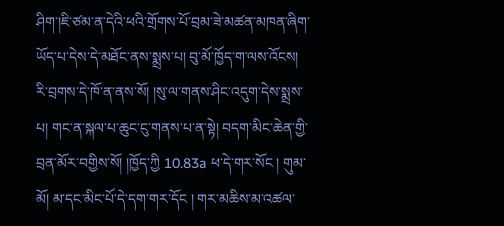ཤིག་།ཇི་ཙམ་ན་དེའི་ཕའི་གྲོགས་པོ་བྲམ་ཟེ་མཚན་མཁན་ཞིག་ཡོད་པ་དེས་དེ་མཐོང་ནས་སྨྲས་པ། བུ་མོ་ཁྱོད་ག་ལས་འོངས། རི་བྲགས་དེ་ཁོ་ན་ནས་སོ། །སུ་ལ་གནས་ཤིང་འདུག་དེས་སྨྲས་པ། གང་ན་སྐལ་པ་ཆུང་ངུ་གནས་པ་ན་སྟེ། བདག་མིང་ཆེན་གྱི་བྲན་མོར་བགྱིས་སོ། །ཁྱོད་ཀྱི 10.83a ཕ་དེ་གར་སོང ། གུམ་མོ། མ་དང་མིང་པོ་དེ་དག་གར་དོང ། གར་མཆིས་མ་འཚལ་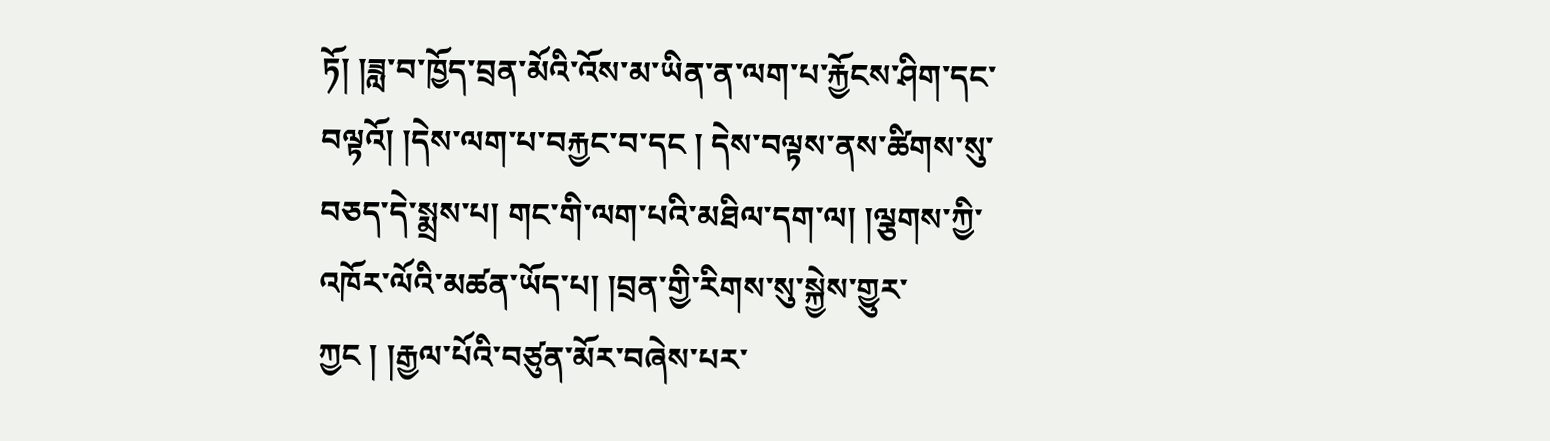ཏོ། །ཟླ་བ་ཁྱོད་བྲན་མོའི་འོས་མ་ཡིན་ན་ལག་པ་རྐྱོངས་ཤིག་དང་བལྟའོ། །དེས་ལག་པ་བརྐྱང་བ་དང ། དེས་བལྟས་ནས་ཚིགས་སུ་བཅད་དེ་སྨྲས་པ། གང་གི་ལག་པའི་མཐིལ་དག་ལ། །ལྕགས་ཀྱི་འཁོར་ལོའི་མཚན་ཡོད་པ། །བྲན་གྱི་རིགས་སུ་སྐྱེས་གྱུར་ཀྱང ། །རྒྱལ་པོའི་བཙུན་མོར་བཞེས་པར་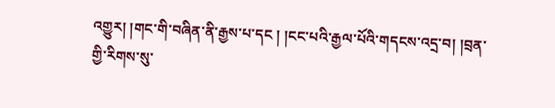འགྱུར། །གང་གི་བཞིན་ནི་རྒྱས་པ་དང ། །ངང་པའི་རྒྱལ་པོའི་གདངས་འདྲ་བ། །བྲན་གྱི་རིགས་སུ་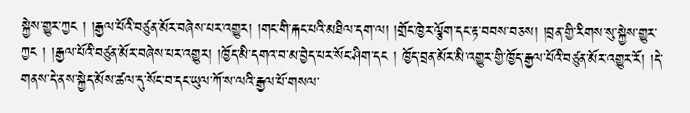སྐྱེས་གྱུར་ཀྱང ། །རྒྱལ་པོའི་བཙུན་མོར་བཞེས་པར་འགྱུར། །གང་གི་རྐང་པའི་མཐིལ་དག་ལ། །གྲོང་ཁྱེར་ལྕོག་དང་རྟ་བབས་བཅས། །བྲན་གྱི་རིགས་སུ་སྐྱེས་གྱུར་ཀྱང ། །རྒྱལ་པོའི་བཙུན་མོར་བཞེས་པར་འགྱུར། །ཁྱོད་མི་དགའ་བ་མ་བྱེད་པར་སོང་ཤིག་དང ། ཁྱོད་བྲན་མོར་མི་འགྱུར་གྱི་ཁྱོད་རྒྱལ་པོའི་བཙུན་མོར་འགྱུར་རོ། །དེ་གནས་དེ་ནས་སྐྱེད་མོས་ཚལ་དུ་སོང་བ་དང་ཡུལ་ཀོ་ས་ལའི་རྒྱལ་པོ་གསལ་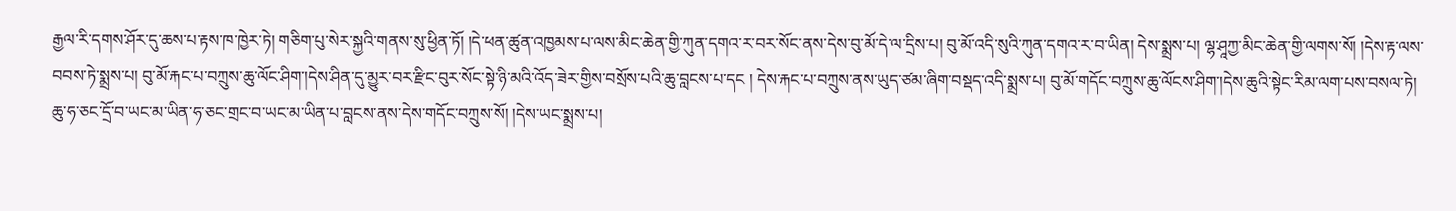རྒྱལ་རི་དགས་ཤོར་དུ་ཆས་པ་རྟས་ཁ་ཁྱེར་ཏེ། གཅིག་པུ་སེར་སྐྱའི་གནས་སུ་ཕྱིན་ཏོ། །དེ་ཕན་ཚུན་འཁྱམས་པ་ལས་མིང་ཆེན་གྱི་ཀུན་དགའ་ར་བར་སོང་ནས་དེས་བུ་མོ་དེ་ལ་དྲིས་པ། བུ་མོ་འདི་སུའི་ཀུན་དགའ་ར་བ་ཡིན། དེས་སྨྲས་པ། ལྷ་ཤཱཀྱ་མིང་ཆེན་གྱི་ལགས་སོ། །དེས་རྟ་ལས་བབས་ཏེ་སྨྲས་པ། བུ་མོ་རྐང་པ་བཀྲུས་ཆུ་ལོང་ཤིག་།དེས་ཤིན་དུ་མྱུར་བར་རྫིང་བུར་སོང་སྟེ་ཉི་མའི་འོད་ཟེར་གྱིས་བསྲོས་པའི་ཆུ་བླངས་པ་དང ། དེས་རྐང་པ་བཀྲུས་ནས་ཡུད་ཙམ་ཞིག་བསྡད་འདི་སྨྲས་པ། བུ་མོ་གདོང་བཀྲུས་ཆུ་ལོངས་ཤིག་།དེས་ཆུའི་སྟེང་རིམ་ལག་པས་བསལ་ཏེ། ཆུ་ཧ་ཅང་དྲོ་བ་ཡང་མ་ཡིན་ཧ་ཅང་གྲང་བ་ཡང་མ་ཡིན་པ་བླངས་ནས་དེས་གདོང་བཀྲུས་སོ། །དེས་ཡང་སྨྲས་པ།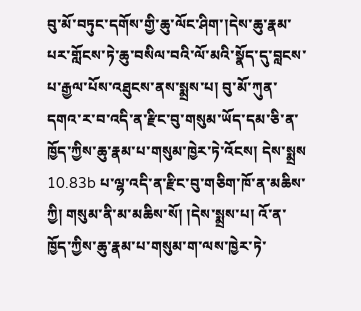བུ་མོ་བཏུང་དགོས་གྱི་ཆུ་ལོང་ཤིག་།དེས་ཆུ་རྣམ་པར་གློངས་ཏེ་ཆུ་བསིལ་བའི་ལོ་མའི་སྣོད་དུ་བླངས་པ་རྒྱལ་པོས་འཐུངས་ནས་སྨྲས་པ། བུ་མོ་ཀུན་དགའ་ར་བ་འདི་ན་རྫིང་བུ་གསུམ་ཡོད་དམ་ཅི་ན་ཁྱོད་ཀྱིས་ཆུ་རྣམ་པ་གསུམ་ཁྱེར་ཏེ་འོངས། དེས་སྨྲས 10.83b པ་ལྷ་འདི་ན་རྫིང་བུ་གཅིག་ཁོ་ན་མཆིས་ཀྱི། གསུམ་ནི་མ་མཆིས་སོ། །དེས་སྨྲས་པ། འོ་ན་ཁྱོད་ཀྱིས་ཆུ་རྣམ་པ་གསུམ་ག་ལས་ཁྱེར་ཏེ་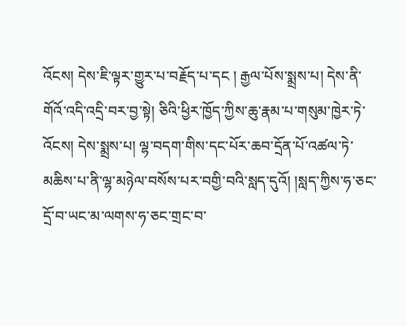འོངས། དེས་ཇི་ལྟར་གྱུར་པ་བརྗོད་པ་དང ། རྒྱལ་པོས་སྨྲས་པ། དེས་ནི་གོའོ་འདི་འདྲི་བར་བྱ་སྟེ། ཅིའི་ཕྱིར་ཁྱོད་ཀྱིས་ཆུ་རྣམ་པ་གསུམ་ཁྱེར་ཏེ་འོངས། དེས་སྨྲས་པ། ལྷ་བདག་གིས་དང་པོར་ཆབ་དྲོན་པོ་འཚལ་ཏེ་མཆིས་པ་ནི་ལྷ་མཉེལ་བསོས་པར་བགྱི་བའི་སླད་དུའོ། །སླད་ཀྱིས་ཧ་ཅང་དྲོ་བ་ཡང་མ་ལགས་ཧ་ཅང་གྲང་བ་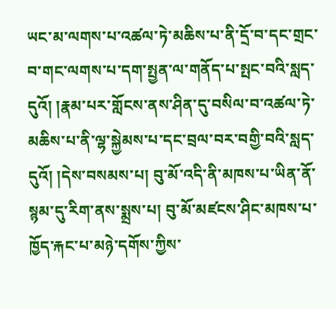ཡང་མ་ལགས་པ་འཚལ་ཏེ་མཆིས་པ་ནི་དྲོ་བ་དང་གྲང་བ་གང་ལགས་པ་དག་སྤྱན་ལ་གནོད་པ་སྤང་བའི་སླད་དུའོ། །རྣམ་པར་གློངས་ནས་ཤིན་དུ་བསིལ་བ་འཚལ་ཏེ་མཆིས་པ་ནི་ལྷ་སྐྱེམས་པ་དང་བྲལ་བར་བགྱི་བའི་སླད་དུའོ། །དེས་བསམས་པ། བུ་མོ་འདི་ནི་མཁས་པ་ཡིན་ནོ་སྙམ་དུ་རིག་ནས་སྨྲས་པ། བུ་མོ་མཛངས་ཤིང་མཁས་པ་ཁྱོད་རྐང་པ་མཉེ་དགོས་ཀྱིས་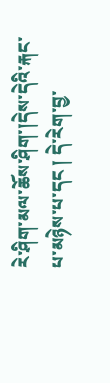རེ་ཤིག་མལ་ཆོས་ཤིག་།དེས་དེའི་རྐང་པ་མཉེས་པ་དང ། དེ་རེག་བྱ་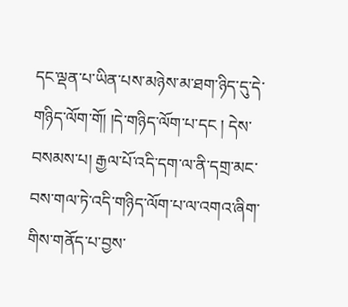དང་ལྡན་པ་ཡིན་པས་མཉེས་མ་ཐག་ཉིད་དུ་དེ་གཉིད་ལོག་གོ། །དེ་གཉིད་ལོག་པ་དང ། དེས་བསམས་པ། རྒྱལ་པོ་འདི་དག་ལ་ནི་དགྲ་མང་བས་གལ་ཏེ་འདི་གཉིད་ལོག་པ་ལ་འགའ་ཞིག་གིས་གནོད་པ་བྱས་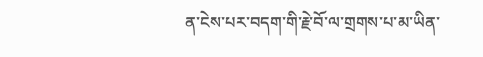ན་ངེས་པར་བདག་གི་རྗེ་བོ་ལ་གྲགས་པ་མ་ཡིན་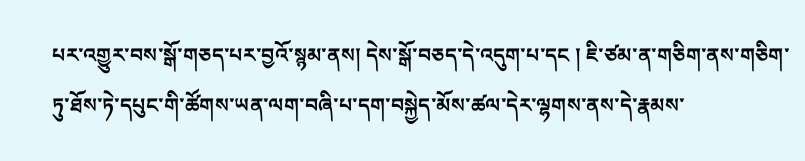པར་འགྱུར་བས་སྒོ་གཅད་པར་བྱའོ་སྙམ་ནས། དེས་སྒོ་བཅད་དེ་འདུག་པ་དང ། ཇི་ཙམ་ན་གཅིག་ནས་གཅིག་ཏུ་ཐོས་ཏེ་དཔུང་གི་ཚོགས་ཡན་ལག་བཞི་པ་དག་བསྐྱེད་མོས་ཚལ་དེར་ལྷགས་ནས་དེ་རྣམས་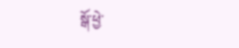སྒོ་ཕྱེ་